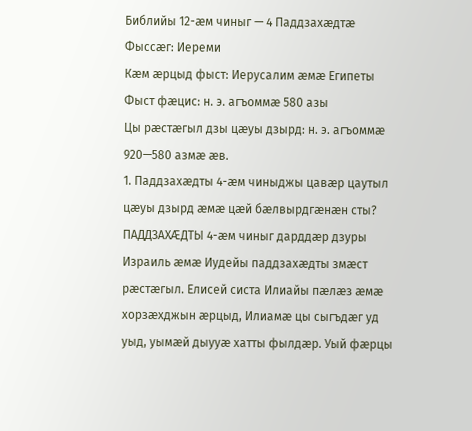Библийы 12-ӕм чиныг — 4 Паддзахӕдтӕ
Фыссӕг: Иереми
Кӕм ӕрцыд фыст: Иерусалим ӕмӕ Египеты
Фыст фӕцис: н. э. агъоммӕ 580 азы
Цы рӕстӕгыл дзы цӕуы дзырд: н. э. агъоммӕ 920—580 азмӕ ӕв.
1. Паддзахӕдты 4-ӕм чиныджы цавӕр цаутыл цӕуы дзырд ӕмӕ цӕй бӕлвырдгӕнӕн сты?
ПАДДЗАХӔДТЫ 4-ӕм чиныг дарддӕр дзуры Израиль ӕмӕ Иудейы паддзахӕдты змӕст рӕстӕгыл. Елисей систа Илиайы пӕлӕз ӕмӕ хорзӕхджын ӕрцыд, Илиамӕ цы сыгъдӕг уд уыд, уымӕй дыууӕ хатты фылдӕр. Уый фӕрцы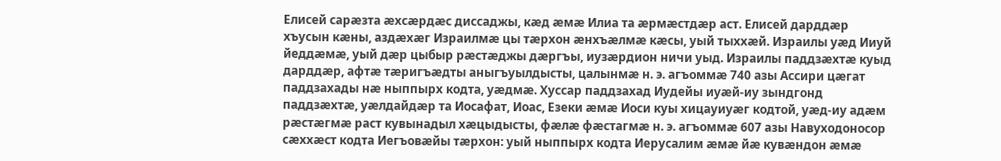Елисей сарӕзта ӕхсӕрдӕс диссаджы, кӕд ӕмӕ Илиа та ӕрмӕстдӕр аст. Елисей дарддӕр хъусын кӕны, аздӕхӕг Израилмӕ цы тӕрхон ӕнхъӕлмӕ кӕсы, уый тыххӕй. Израилы уӕд Ииуй йеддӕмӕ, уый дӕр цыбыр рӕстӕджы дӕргъы, иузӕрдион ничи уыд. Израилы паддзӕхтӕ куыд дарддӕр, афтӕ тӕригъӕдты аныгъуылдысты, цалынмӕ н. э. агъоммӕ 740 азы Ассири цӕгат паддзахады нӕ ныппырх кодта, уӕдмӕ. Хуссар паддзахад Иудейы иуӕй-иу зындгонд паддзӕхтӕ, уӕлдайдӕр та Иосафат, Иоас, Езеки ӕмӕ Иоси куы хицауиуӕг кодтой, уӕд-иу адӕм рӕстӕгмӕ раст кувынадыл хӕцыдысты, фӕлӕ фӕстагмӕ н. э. агъоммӕ 607 азы Навуходоносор сӕххӕст кодта Иегъовӕйы тӕрхон: уый ныппырх кодта Иерусалим ӕмӕ йӕ кувӕндон ӕмӕ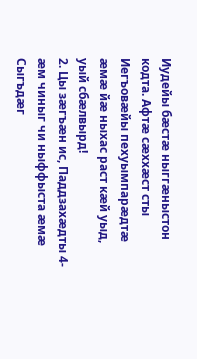Иудейы бӕстӕ ныггӕныстон кодта. Афтӕ сӕххӕст сты Иегъовӕйы пехуымпарӕдтӕ ӕмӕ йӕ ныхас раст кӕй уыд, уый сбӕлвырд!
2. Цы зӕгъӕн ис, Паддзахӕдты 4-ӕм чиныг чи ныффыста ӕмӕ Сыгъдӕг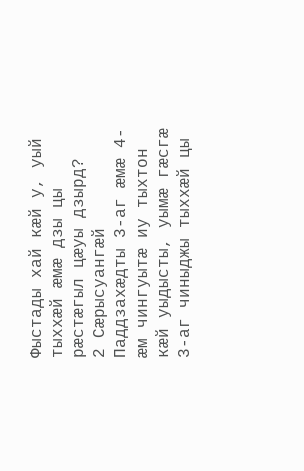Фыстады хай кӕй у, уый тыххӕй ӕмӕ дзы цы рӕстӕгыл цӕуы дзырд?
2 Сӕрысуангӕй Паддзахӕдты 3-аг ӕмӕ 4-ӕм чингуытӕ иу тыхтон кӕй уыдысты, уымӕ гӕсгӕ 3-аг чиныджы тыххӕй цы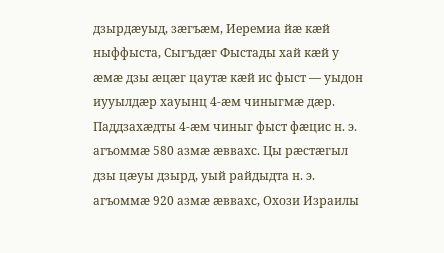дзырдӕуыд, зӕгъӕм, Иеремиа йӕ кӕй ныффыста, Сыгъдӕг Фыстады хай кӕй у ӕмӕ дзы ӕцӕг цаутӕ кӕй ис фыст — уыдон иууылдӕр хауынц 4-ӕм чиныгмӕ дӕр. Паддзахӕдты 4-ӕм чиныг фыст фӕцис н. э. агъоммӕ 580 азмӕ ӕввахс. Цы рӕстӕгыл дзы цӕуы дзырд, уый райдыдта н. э. агъоммӕ 920 азмӕ ӕввахс, Охози Израилы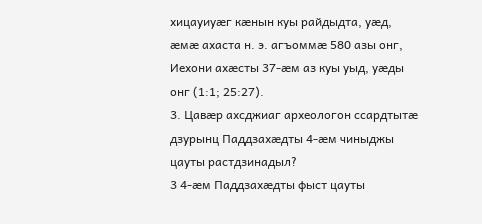хицауиуӕг кӕнын куы райдыдта, уӕд, ӕмӕ ахаста н. э. агъоммӕ 580 азы онг, Иехони ахӕсты 37-ӕм аз куы уыд, уӕды онг (1:1; 25:27).
3. Цавӕр ахсджиаг археологон ссардтытӕ дзурынц Паддзахӕдты 4-ӕм чиныджы цауты растдзинадыл?
3 4-ӕм Паддзахӕдты фыст цауты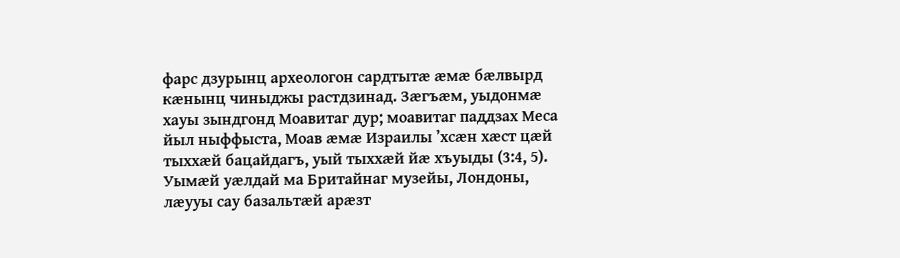фарс дзурынц археологон сардтытӕ ӕмӕ бӕлвырд кӕнынц чиныджы растдзинад. Зӕгъӕм, уыдонмӕ хауы зындгонд Моавитаг дур; моавитаг паддзах Меса йыл ныффыста, Моав ӕмӕ Израилы ’хсӕн хӕст цӕй тыххӕй бацайдагъ, уый тыххӕй йӕ хъуыды (3:4, 5). Уымӕй уӕлдай ма Бритайнаг музейы, Лондоны, лӕууы сау базальтӕй арӕзт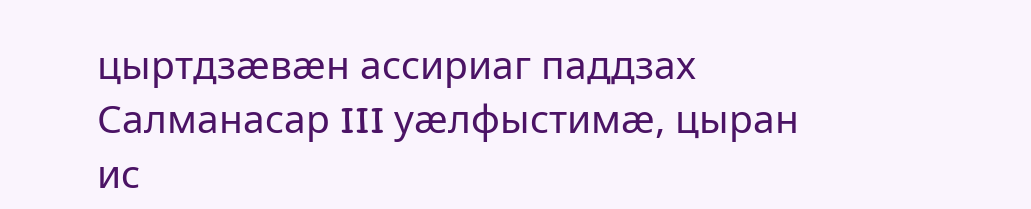цыртдзӕвӕн ассириаг паддзах Салманасар III уӕлфыстимӕ, цыран ис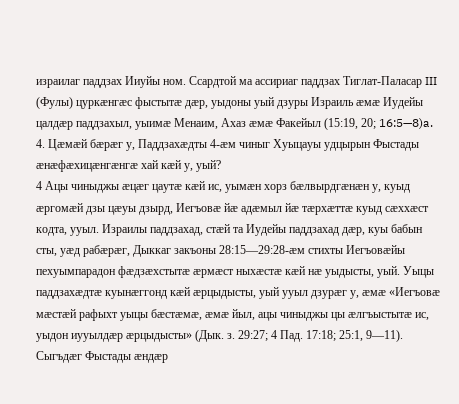израилаг паддзах Ииуйы ном. Ссардтой ма ассириаг паддзах Тиглат-Паласар III (Фулы) цуркӕнгӕс фыстытӕ дӕр, уыдоны уый дзуры Израиль ӕмӕ Иудейы цалдӕр паддзахыл, уыимӕ Менаим, Ахаз ӕмӕ Факейыл (15:19, 20; 16:5—8)a.
4. Цӕмӕй бӕрӕг у, Паддзахӕдты 4-ӕм чиныг Хуыцауы удцырын Фыстады ӕнӕфӕхицӕнгӕнгӕ хай кӕй у, уый?
4 Ацы чиныджы ӕцӕг цаутӕ кӕй ис, уымӕн хорз бӕлвырдгӕнӕн у, куыд ӕргомӕй дзы цӕуы дзырд, Иегъовӕ йӕ адӕмыл йӕ тӕрхӕттӕ куыд сӕххӕст кодта, ууыл. Израилы паддзахад, стӕй та Иудейы паддзахад дӕр, куы бабын сты, уӕд рабӕрӕг, Дыккаг закъоны 28:15—29:28-ӕм стихты Иегъовӕйы пехуымпарадон фӕдзӕхстытӕ ӕрмӕст ныхӕстӕ кӕй нӕ уыдысты, уый. Уыцы паддзахӕдтӕ куынӕггонд кӕй ӕрцыдысты, уый ууыл дзурӕг у, ӕмӕ «Иегъовӕ мӕстӕй рафыхт уыцы бӕстӕмӕ, ӕмӕ йыл, ацы чиныджы цы ӕлгъыстытӕ ис, уыдон иууылдӕр ӕрцыдысты» (Дык. з. 29:27; 4 Пад. 17:18; 25:1, 9—11). Сыгъдӕг Фыстады ӕндӕр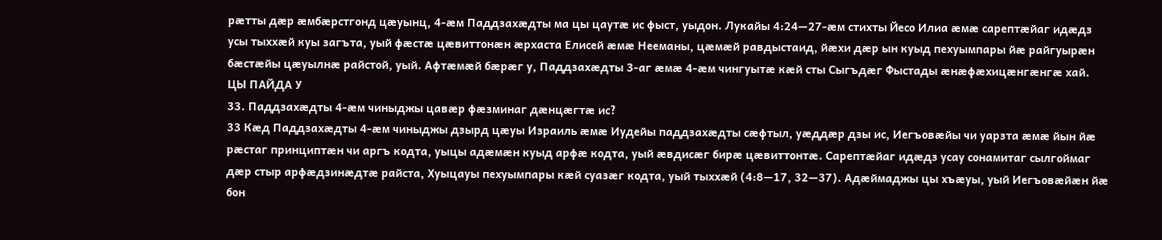рӕтты дӕр ӕмбӕрстгонд цӕуынц, 4-ӕм Паддзахӕдты ма цы цаутӕ ис фыст, уыдон. Лукайы 4:24—27-ӕм стихты Йесо Илиа ӕмӕ сарептӕйаг идӕдз усы тыххӕй куы загъта, уый фӕстӕ цӕвиттонӕн ӕрхаста Елисей ӕмӕ Нееманы, цӕмӕй равдыстаид, йӕхи дӕр ын куыд пехуымпары йӕ райгуырӕн бӕстӕйы цӕуылнӕ райстой, уый. Афтӕмӕй бӕрӕг у, Паддзахӕдты 3-аг ӕмӕ 4-ӕм чингуытӕ кӕй сты Сыгъдӕг Фыстады ӕнӕфӕхицӕнгӕнгӕ хай.
ЦЫ ПАЙДА У
33. Паддзахӕдты 4-ӕм чиныджы цавӕр фӕзминаг дӕнцӕгтӕ ис?
33 Кӕд Паддзахӕдты 4-ӕм чиныджы дзырд цӕуы Израиль ӕмӕ Иудейы паддзахӕдты сӕфтыл, уӕддӕр дзы ис, Иегъовӕйы чи уарзта ӕмӕ йын йӕ рӕстаг принциптӕн чи аргъ кодта, уыцы адӕмӕн куыд арфӕ кодта, уый ӕвдисӕг бирӕ цӕвиттонтӕ. Сарептӕйаг идӕдз усау сонамитаг сылгоймаг дӕр стыр арфӕдзинӕдтӕ райста, Хуыцауы пехуымпары кӕй суазӕг кодта, уый тыххӕй (4:8—17, 32—37). Адӕймаджы цы хъӕуы, уый Иегъовӕйӕн йӕ бон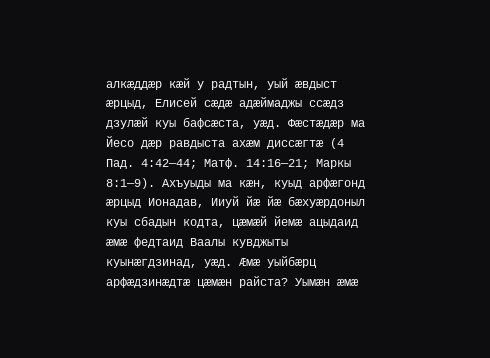алкӕддӕр кӕй у радтын, уый ӕвдыст ӕрцыд, Елисей сӕдӕ адӕймаджы ссӕдз дзулӕй куы бафсӕста, уӕд. Фӕстӕдӕр ма Йесо дӕр равдыста ахӕм диссӕгтӕ (4 Пад. 4:42—44; Матф. 14:16—21; Маркы 8:1—9). Ахъуыды ма кӕн, куыд арфӕгонд ӕрцыд Ионадав, Ииуй йӕ йӕ бӕхуӕрдоныл куы сбадын кодта, цӕмӕй йемӕ ацыдаид ӕмӕ федтаид Ваалы кувджыты куынӕгдзинад, уӕд. Ӕмӕ уыйбӕрц арфӕдзинӕдтӕ цӕмӕн райста? Уымӕн ӕмӕ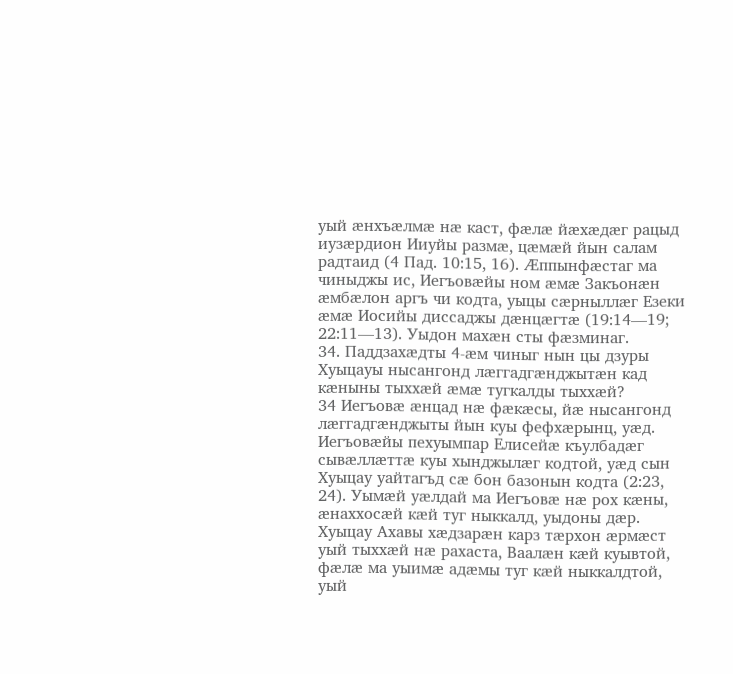уый ӕнхъӕлмӕ нӕ каст, фӕлӕ йӕхӕдӕг рацыд иузӕрдион Ииуйы размӕ, цӕмӕй йын салам радтаид (4 Пад. 10:15, 16). Ӕппынфӕстаг ма чиныджы ис, Иегъовӕйы ном ӕмӕ Закъонӕн ӕмбӕлон аргъ чи кодта, уыцы сӕрныллӕг Езеки ӕмӕ Иосийы диссаджы дӕнцӕгтӕ (19:14—19; 22:11—13). Уыдон махӕн сты фӕзминаг.
34. Паддзахӕдты 4-ӕм чиныг нын цы дзуры Хуыцауы нысангонд лӕггадгӕнджытӕн кад кӕныны тыххӕй ӕмӕ тугкалды тыххӕй?
34 Иегъовӕ ӕнцад нӕ фӕкӕсы, йӕ нысангонд лӕггадгӕнджыты йын куы фефхӕрынц, уӕд. Иегъовӕйы пехуымпар Елисейӕ къулбадӕг сывӕллӕттӕ куы хынджылӕг кодтой, уӕд сын Хуыцау уайтагъд сӕ бон базонын кодта (2:23, 24). Уымӕй уӕлдай ма Иегъовӕ нӕ рох кӕны, ӕнаххосӕй кӕй туг ныккалд, уыдоны дӕр. Хуыцау Ахавы хӕдзарӕн карз тӕрхон ӕрмӕст уый тыххӕй нӕ рахаста, Ваалӕн кӕй куывтой, фӕлӕ ма уыимӕ адӕмы туг кӕй ныккалдтой, уый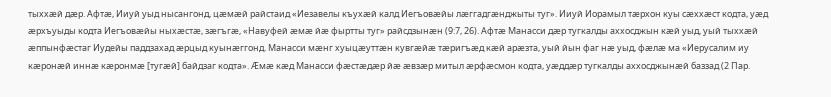тыххӕй дӕр. Афтӕ, Ииуй уыд нысангонд, цӕмӕй райстаид «Иезавелы къухӕй калд Иегъовӕйы лӕггадгӕнджыты туг». Ииуй Иорамыл тӕрхон куы сӕххӕст кодта, уӕд ӕрхъуыды кодта Иегъовӕйы ныхӕстӕ, зӕгъгӕ, «Навуфей ӕмӕ йӕ фыртты туг» райсдзынӕн (9:7, 26). Афтӕ Манасси дӕр тугкалды аххосджын кӕй уыд, уый тыххӕй ӕппынфӕстаг Иудейы паддзахад ӕрцыд куынӕггонд. Манасси мӕнг хуыцӕуттӕн кувгӕйӕ тӕригъӕд кӕй арӕзта, уый йын фаг нӕ уыд, фӕлӕ ма «Иерусалим иу кӕронӕй иннӕ кӕронмӕ [тугӕй] байдзаг кодта». Ӕмӕ кӕд Манасси фӕстӕдӕр йӕ ӕвзӕр митыл ӕрфӕсмон кодта, уӕддӕр тугкалды аххосджынӕй баззад (2 Пар.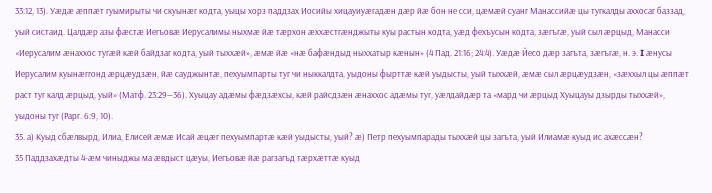33:12, 13). Уӕдӕ ӕппӕт гуымирыты чи скуынӕг кодта, уыцы хорз паддзах Иосийы хицауиуӕгадӕн дӕр йӕ бон не сси, цӕмӕй суанг Манассийӕ цы тугкалды аххосаг баззад, уый систаид. Цалдӕр азы фӕстӕ Иегъовӕ Иерусалимы ныхмӕ йӕ тӕрхон ӕххӕстгӕнджыты куы растын кодта, уӕд фехъусын кодта, зӕгъгӕ, уый сыл ӕрцыд, Манасси «Иерусалим ӕнаххос тугӕй кӕй байдзаг кодта, уый тыххӕй», ӕмӕ йӕ «нӕ бафӕндыд ныххатыр кӕнын» (4 Пад. 21:16; 24:4). Уӕдӕ Йесо дӕр загъта, зӕгъгӕ, н. э. I ӕнусы Иерусалим куынӕггонд ӕрцӕудзӕн, йӕ сауджынтӕ, пехуымпарты туг чи ныккалдта, уыдоны фырттӕ кӕй уыдысты, уый тыххӕй, ӕмӕ сыл ӕрцӕудзӕн, «зӕххыл цы ӕппӕт раст туг калд ӕрцыд, уый» (Матф. 23:29—36). Хуыцау адӕмы фӕдзӕхсы, кӕй райсдзӕн ӕнаххос адӕмы туг, уӕлдайдӕр та «мард чи ӕрцыд Хуыцауы дзырды тыххӕй», уыдоны туг (Рарг. 6:9, 10).
35. а) Куыд сбӕлвырд, Илиа, Елисей ӕмӕ Исай ӕцӕг пехуымпартӕ кӕй уыдысты, уый? ӕ) Петр пехуымпарады тыххӕй цы загъта, уый Илиамӕ куыд ис ахӕссӕн?
35 Паддзахӕдты 4-ӕм чиныджы ма ӕвдыст цӕуы, Иегъовӕ йӕ рагзагъд тӕрхӕттӕ куыд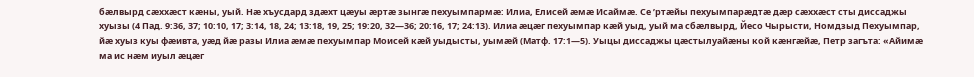бӕлвырд сӕххӕст кӕны, уый. Нӕ хъусдард здӕхт цӕуы ӕртӕ зынгӕ пехуымпармӕ: Илиа, Елисей ӕмӕ Исаймӕ. Се ’ртӕйы пехуымпарӕдтӕ дӕр сӕххӕст сты диссаджы хуызы (4 Пад. 9:36, 37; 10:10, 17; 3:14, 18, 24; 13:18, 19, 25; 19:20, 32—36; 20:16, 17; 24:13). Илиа ӕцӕг пехуымпар кӕй уыд, уый ма сбӕлвырд, Йесо Чырысти, Номдзыд Пехуымпар, йӕ хуыз куы фӕивта, уӕд йӕ разы Илиа ӕмӕ пехуымпар Моисей кӕй уыдысты, уымӕй (Матф. 17:1—5). Уыцы диссаджы цӕстылуайӕны кой кӕнгӕйӕ, Петр загъта: «Айимӕ ма ис нӕм иуыл ӕцӕг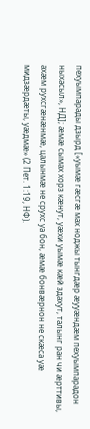пехуымпарады дзырд [«уымӕ гӕсгӕ мах ноджы тынгдӕр ӕууӕндӕм пехуымпарадон ныхасыл», НД]; ӕмӕ сымах хорз кӕнут, уӕхи уымӕ кӕй здахут, талынг ран чи ӕрттивы, ахӕм рухсгӕнӕнмӕ, цалынмӕ не срухс уа бон, ӕмӕ бонвӕрнон не скӕса уӕ мидзӕрдӕты, уӕдмӕ» (2 Пет. 1:19, НФ).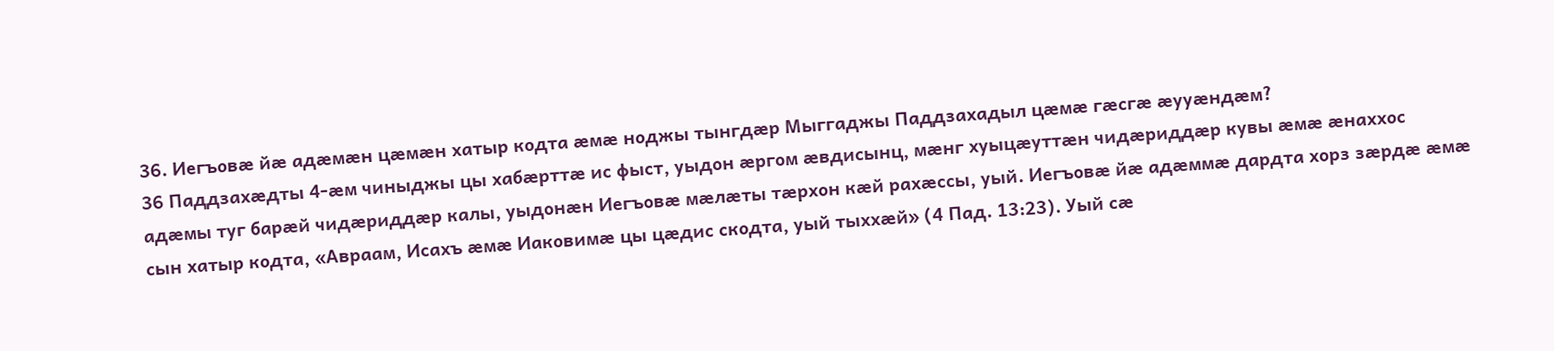36. Иегъовӕ йӕ адӕмӕн цӕмӕн хатыр кодта ӕмӕ ноджы тынгдӕр Мыггаджы Паддзахадыл цӕмӕ гӕсгӕ ӕууӕндӕм?
36 Паддзахӕдты 4-ӕм чиныджы цы хабӕрттӕ ис фыст, уыдон ӕргом ӕвдисынц, мӕнг хуыцӕуттӕн чидӕриддӕр кувы ӕмӕ ӕнаххос адӕмы туг барӕй чидӕриддӕр калы, уыдонӕн Иегъовӕ мӕлӕты тӕрхон кӕй рахӕссы, уый. Иегъовӕ йӕ адӕммӕ дардта хорз зӕрдӕ ӕмӕ сын хатыр кодта, «Авраам, Исахъ ӕмӕ Иаковимӕ цы цӕдис скодта, уый тыххӕй» (4 Пад. 13:23). Уый сӕ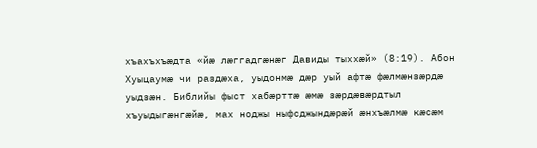хъахъхъӕдта «йӕ лӕггадгӕнӕг Давиды тыххӕй» (8:19). Абон Хуыцаумӕ чи раздӕха, уыдонмӕ дӕр уый афтӕ фӕлмӕнзӕрдӕ уыдзӕн. Библийы фыст хабӕрттӕ ӕмӕ зӕрдӕвӕрдтыл хъуыдыгӕнгӕйӕ, мах ноджы ныфсджындӕрӕй ӕнхъӕлмӕ кӕсӕм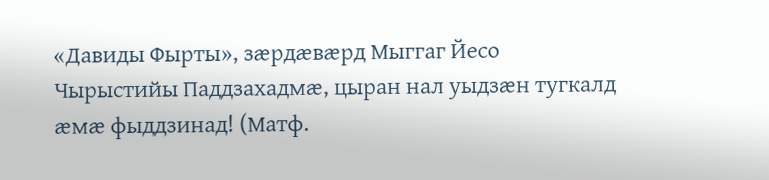«Давиды Фырты», зӕрдӕвӕрд Мыггаг Йесо Чырыстийы Паддзахадмӕ, цыран нал уыдзӕн тугкалд ӕмӕ фыддзинад! (Матф.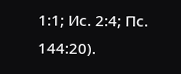1:1; Ис. 2:4; Пс. 144:20).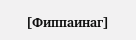[Фиппаинаг]